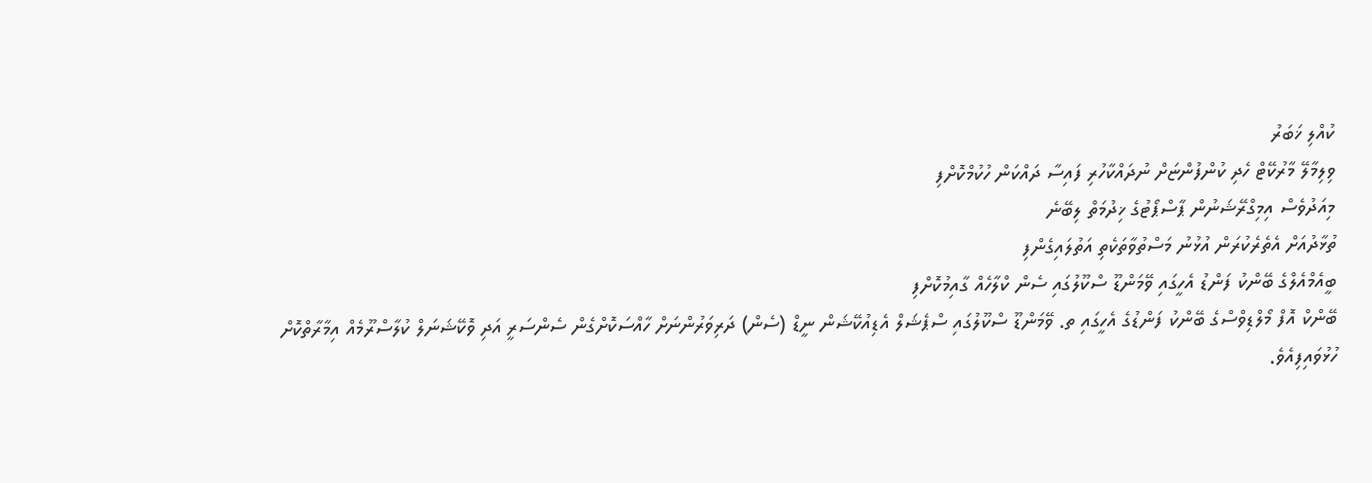ކުއްލި ޚަބަރު
ވިލިމާލޭ މާރުކޭޓް ހެދި ކުންފުންޏަށް ނުދައްކާހުރި ފައިސާ ދައްކަން ހުކުމްކޮށްފި
މިއަދުވެސް އިމިގްރޭޝަނުން ޕާސްޕޯޓުގެ ޚިދުމަތް ލިބޭނެ
ތުޅާދުއަށް އެތެރެކުރަން އުޅުނު މަސްތުވާތަކެތި އަތުލައިގެންފި
ބީއެމްއެލްގެ ބޭންކު ފަންޑު އެހީގައި ވޭމަންޑޫ ސްކޫލުގައި ސެން ކްލާހެއް ގާއިމުކޮށްފި
ބޭންކް އޮފް މޯލްޑިވްސްގެ ބޭންކު ފަންޑުގެ އެހީގައި ތ. ވޭމަންޑޫ ސްކޫލުގައި ސްޕެޝަލް އެޑިއުކޭޝަން ނީޑް (ސެން) ދަރިވަރުންނަށް ހާއްސަކޮށްގެން ސެންސަރީ އަދި ވޮކޭޝަނަލް ކުލާސްރޫމެއް އިމާރާތްކޮށް ހުޅުވައިފިއެވެ.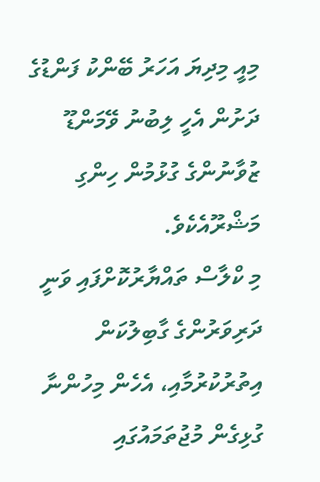މިއީ މިދިޔަ އަހަރު ބޭންކު ފަންޑުގެ ދަށުން އެހީ ލިބުނު ވޭމަންޑޫ ޒުވާނުންގެ ގުޅުމުން ހިންގި މަޝްރޫއެކެވެ.
މި ކްލާސް ތައްޔާރުކޮށްފައި ވަނީ ދަރިވަރުންގެ ގާބިލުކަން އިތުރުކުރުމާއި، އެހެން މިހުންނާ ގުޅިގެން މުޖުތަމައުގައި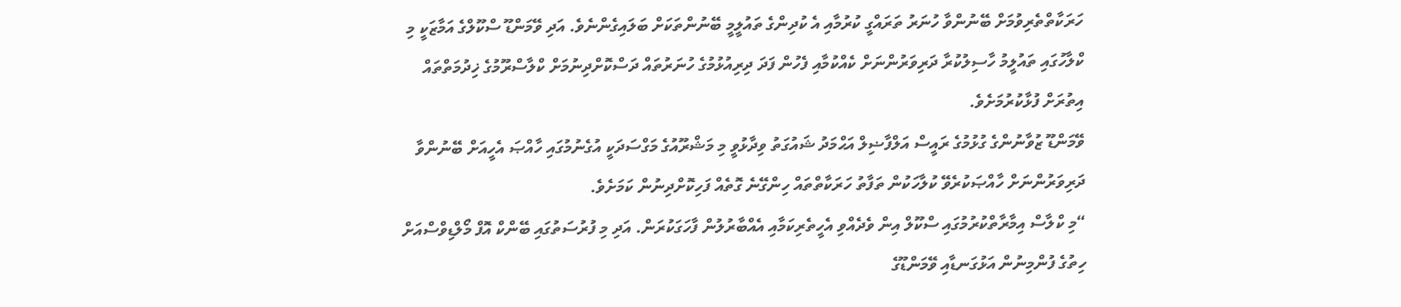ހަރަކާތްތެރިވުމަށް ބޭނުންވާ ހުނަރު ތަރައްގީ ކުރުމާއި އެ ކުދިންގެ ތައުލީމީ ބޭނުންތަކަށް ބަލައިގެންނެވެ. އަދި ވޭމަންޑޫ ސްކޫލްގެ އަމާޒަކީ މި ކްލާހުގައި ތައުލީމު ހާސިލުކުރާ ދަރިވަރުންނަށް ކެއްކުމާއި ފެހުން ފަދަ ދިރިއުޅުމުގެ ހުނަރުތައް ދަސްކޮށްދިނުމަށް ކްލާސްރޫމުގެ ޚިދުމަތްތައް އިތުރަށް ފުޅާކުރުމަށެވެ.
ވޭމަންޑޫ ޒުވާނުންގެ ގުޅުމުގެ ރައީސް އަލްފާޟިލް އަޙްމަދު ޝައުގަތު ވިދާޅުވީ މި މަޝްރޫއުގެ މަގްސަދަކީ އުގެނުމުގައި ހާއްޞަ އެހީއަށް ބޭނުންވާ ދަރިވަރުންނަށް ހާއްޞަކުރެވޭ ކުލާހަކުން ތަފާތު ހަރަކާތްތައް ހިންގޭނެ ގޮތެއް ފަހިކޮށްދިނުން ކަމަށެވެ.
“މި ކްލާސް އިމާރާތްކުރުމުގައި ސްކޫލް އިން ވެދެއްވި އެހީތެރިކަމާއި އެއްބާރުލުން ފާހަގަކުރަން. އަދި މި ފުރުސަތުގައި ބޭންކް އޮފް މޯލްޑިވްސްއަށް ހިތުގެ ފުންމިނުން އަޅުގަނޑާއި ވޭމަންޑޫގެ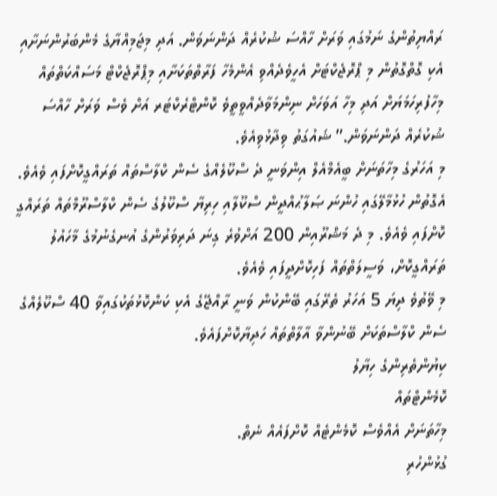ރައްޔިތުންގެ ނަމުގައި ވަރަށް ހާއްސަ ޝުކުރެއް ދަންނަވަން. އަދި މިޖަމިއްޔާގެ މެންބަރުންނަށާއި އެކި ގޮތްގޮތުން މި ޕްރޮޖެކްޓަށް އެހީވެދެއްވި އެންމެހާ ފަރާތްތަކަށާއި މިޕްރޮޖެކްޓް މަސައްކަތްތައް މިހާފުރިހަމަޔަށް އަދި މިހާ އަވަހަށް ނިންމަވާދެއްވީތީވެ ކޮންޓްރެކްޓަރ އަށް ވެސް ވަރަށް ހާއްސަ ޝުކުރެއް ދަންނަވަން.” ޝައުގަތު ވިދާޅުވިއެވެ.
މި އަހަރުގެ މިހާތަނަށް ބީއެމްއެލް އިންވަނީ ދެ ސްކޫލެއްގެ ސެން ކްލާސްތައް ތަރައްގީކޮށްފައި ވެއެވެ. އެގޮތުން ހުޅުމާލޭގައި ހުންނަ ޞަލާޙުއްދީން ސްކޫލާއި ހިރިޔާ ސްކޫލުގެ ސެން ކްލާސްރޫމްތައް ތަރައްގީ ކޮށްފައި ވެއެވެ. މި ދެ މަޝްރޫއިން 200 އަށްވުރެ ގިނަ ދަރިވަރުންގެ އުނގެނުމުގެ މާހައުލު ތަރައްގީކޮށް، ވަސީލަތްތައް ފަހިކޮށްދީފައި ވެއެވެ.
މި ވޭތުވެ ދިޔަ 5 އަހަރު ތެރޭގައި ބޭންކުން ވަނީ ރާއްޖޭގެ އެކި ކަންކޮޅުތަކުގައިވާ 40 ސްކޫލެއްގެ ސެން ކްލާސްތަކަށް ބޭނުންވާ އާލާތްތައް ހަދިޔާކޮށްފައެވެ.
ކިޔުންތެރިންގެ ހިޔާލު
ކޮމެންޓްތައް
މިހާތަނަށް އެއްވެސް ކޮމެންޓެއް ކޮށްފައެއް ނެތް.
ގުޅުންހުރި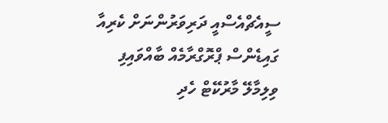ސީއެޗްއެސްއީ ދަރިވަރުންނަށް ކެރިއާ ގައިޑެންސް ޕްރޮގްރާމެއް ބާއްވައިފި
ވިލިމާލޭ މާރުކޭޓް ހެދި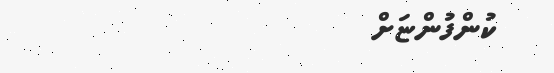ކުންފުންޏަށް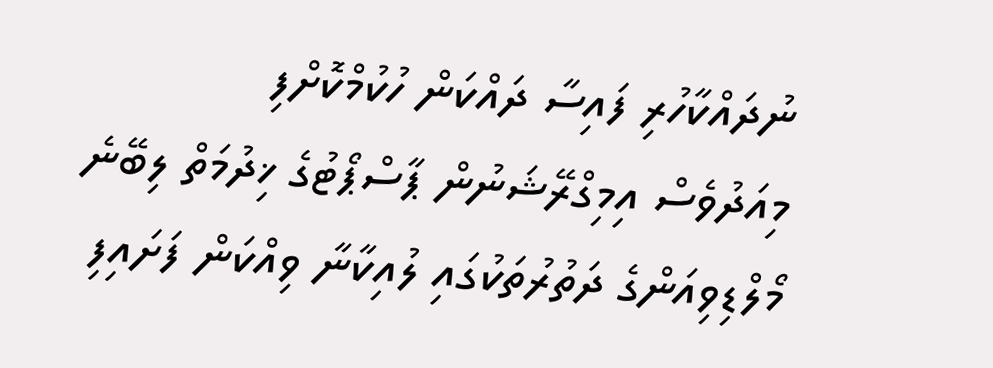ނުދައްކާހުރި ފައިސާ ދައްކަން ހުކުމްކޮށްފި
މިއަދުވެސް އިމިގްރޭޝަނުން ޕާސްޕޯޓުގެ ޚިދުމަތް ލިބޭނެ
މޯލްޑިވިއަންގެ ދަތުރުތަކުގައި ލުއިކާނާ ވިއްކަން ފަށައިފި